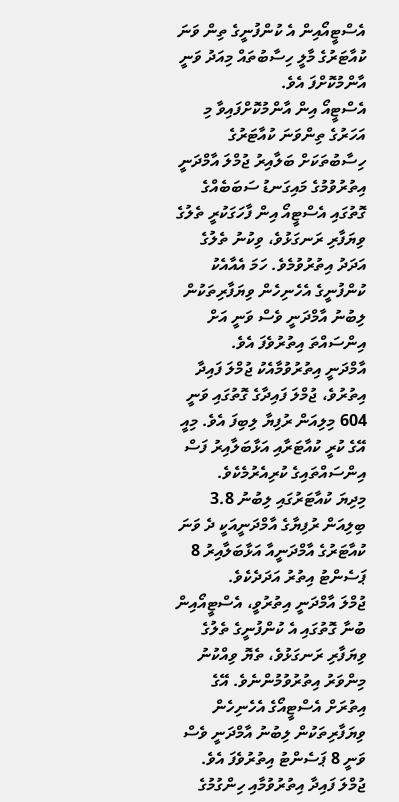އެސްޓީއޯއިން އެ ކުންފުނީގެ ތިން ވަނަ ކުއާޓަރުގެ މާލީ ހިސާބުތައް މިއަދު ވަނީ އާންމުކޮށްފަ އެވެ.
އެސްޓީއޯ އިން އާންމުކޮށްފައިވާ މި އަހަރުގެ ތިންވަނަ ކުއާޓަރުގެ ހިސާބުތަކަށް ބަލާއިރު ޖުމްލަ އާމްދަނީ އިތުރުވުމުގެ މައިގަނޑު ސަބަބެއްގެ ގޮތުގައި އެސްޓީއޯ އިން ފާހަގަކުރީ ތެލުގެ ވިޔަފާރި ރަނގަޅުވެ، ވިކުނު ތެލުގެ އަދަދު އިތުރުވުމެވެ. ހަމަ އެއާއެކު ކުންފުނީގެ އެހެނިހެން ވިޔަފާރިތަކުން ލިބުނު އާމްދަނީ ވެސް ވަނީ އަށް އިންސައްތަ އިތުރުވެފަ އެވެ.
އާމްދަނީ އިތުރުވުމާއެކު ޖުމްލަ ފައިދާ އިތުރުވެ، ޖުމްލަ ފައިދާގެ ގޮތުގައި ވަނީ 604 މިލިއަން ރުފިޔާ ލިބިފަ އެވެ. މިއީ އޭގެ ކުރީ ކުއާޓަރާއި އަޅާބަލާއިރު ފަސް އިންސައްތައިގެ ކުރިއެރުމެކެވެ.
މިދިޔަ ކުއާޓަރުގައި ލިބުނު 3.8 ބިލިއަން ރުފިޔާގެ އާމްދަނީއަކީ ދެ ވަނަ ކުއާޓަރުގެ އާމްދަނީއާ އަޅާބަލާއިރު 8 ޕަސެންޓު އިތުރު އަދަދެކެވެ.
ޖުމްލަ އާމްދަނީ އިތުރުވީ، އެސްޓީއޯއިން ބުނާ ގޮތުގައި އެ ކުންފުނީގެ ތެލުގެ ވިޔަފާރި ރަނގަޅުވެ، ތެޔޮ ވިއްކުނު މިންވަރު އިތުރުވުމުންނެވެ. އޭގެ އިތުރަށް އެސްޓީއޯގެ އެހެނިހެން ވިޔަފާރިތަކުން ލިބުނު އާމްދަނީ ވެސް ވަނީ 8 ޕަސެންޓު އިތުރުވެފަ އެވެ.
ޖުމްލަ ފައިދާ އިތުރުވުމާއި ހިންގުމުގެ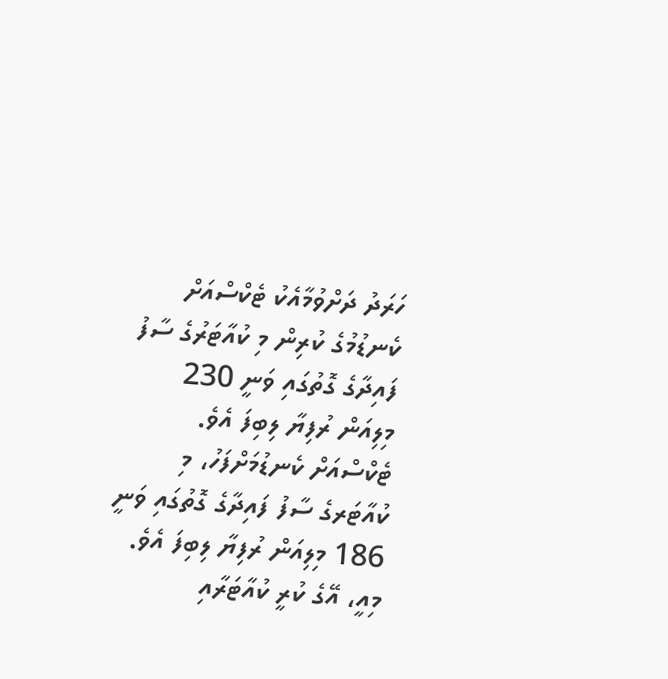ހަރަދު ދަށްވުމާއެކު ޓެކްސްއަށް ކެނޑުމުގެ ކުރިން މި ކުއާޓަރުގެ ސާފު ފައިދާގެ ގޮތުގައި ވަނީ 230 މިލިއަން ރުފިޔާ ލިބިފަ އެވެ. ޓެކްސްއަށް ކެނޑުމަށްފަހު، މި ކުއާޓަރގެ ސާފު ފައިދާގެ ގޮތުގައި ވަނީ 186 މިލިއަން ރުފިޔާ ލިބިފަ އެވެ. މިއީ، އޭގެ ކުރީ ކުއާޓަރާއި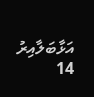އަޅާބަލާއިރު 14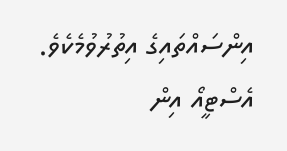އިންސައްތައިގެ އިތުރުވުމެކެވެ.
އެސްޓީއޯ އިން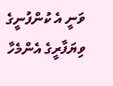ވަނީ އެ ކުންފުނީގެ ވިޔަފާރީގެ އެންމެހާ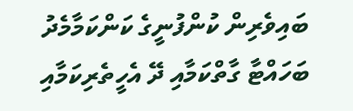ބައިވެރިން ކުންފުނީގެ ކަންކަމާމެދު ބަހައްޓާ ގާތްކަމާއި ދޭ އެހީތެރިކަމާއި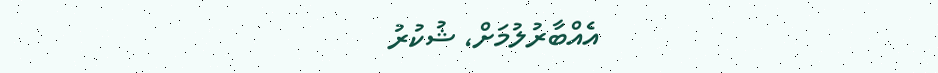އެއްބާރުލުމަށް، ޝުކުރު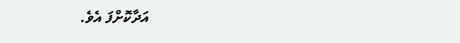އަދާކޮށްފަ އެވެ.